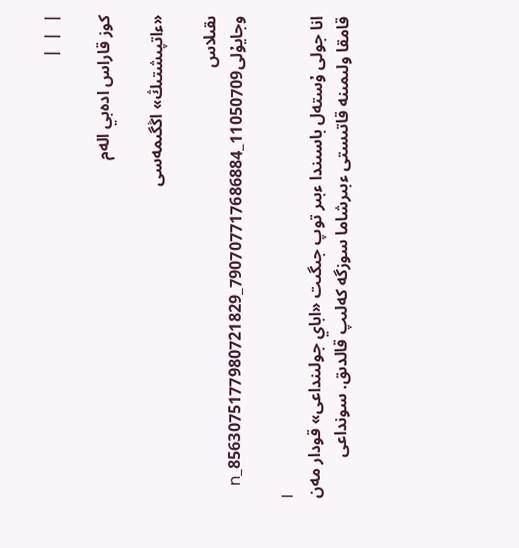|  |  |

كوز قاراس ادەبي الەم

«ءاتپىشتىڭ» اڭگىمەسى

ىقىلاس وجايۇلى11050709_790707717686884_8563075177980721829_n

I
انا جولى ۇستەل باسىندا ءبىر توپ جىگىت «اباي جولىنداعى» قودار مەن قامقا ولىمىنە قاتىستى ءبىرشاما سوزگە كەلىپ قالدىق. سونداعى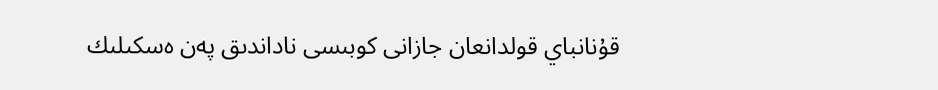قۇنانباي قولدانعان جازانى كوبىسى ناداندىق پەن ەسكىلىك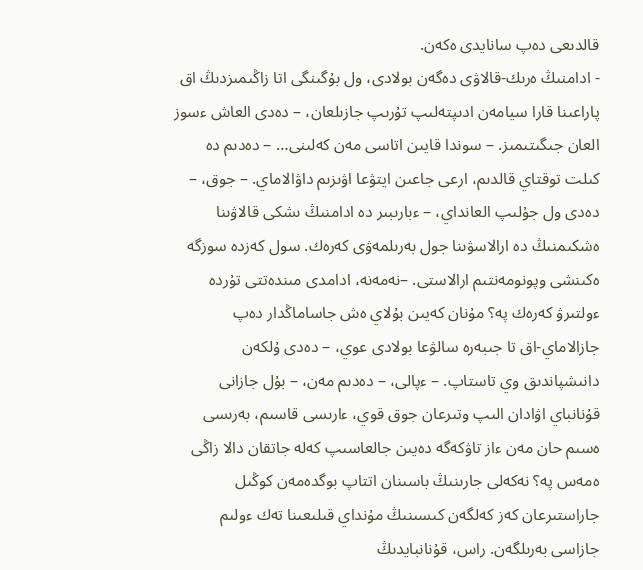قالدىعى دەپ سانايدى ەكەن.
- ادامنىڭ ەرىك-قالاۋى دەگەن بولادى، ول بۇگىنگى اتا زاڭىمىزدىڭ اق
پاراعىنا قارا سيامەن ادىپتەلىپ تۇرىپ جازىلعان، – دەدى العاش ءسوز العان جىگىتىمىز. – سوندا قايىن اتاسى مەن كەلىنى… – دەدىم دە كىلت توقتاي قالدىم، ارعى جاعىن ايتۋعا اۋىزىم داۋالاماي. – جوق، – دەدى ول جۇلىپ العانداي، – ءبارىبىر دە ادامنىڭ ىشكى قالاۋىنا ەشكىمنىڭ دە ارالاسۋىنا جول بەرىلمەۋى كەرەك. سول كەزدە سوزگە ەكىنشى وپونومەنتىم ارالاستى. –نەمەنە، ادامدى مىندەتتى تۇردە ءولتىرۋ كەرەك پە؟ مۇنان كەيىن بۇلاي ەش جاساماڭدار دەپ جازالاماي-اق تا جىبەرە سالۋعا بولادى عوي، – دەدى ۇلكەن دانىشپاندىق وي تاستاپ. – ءپالى، – دەدىم مەن، – بۇل جازانى قۇنانباي اۋادان الىپ وتىرعان جوق قوي، ءارىسى قاسىم، بەرىسى ەسىم حان مەن ءاز تاۋكەگە دەيىن جالعاسىپ كەلە جاتقان دالا زاڭى ەمەس پە؟ نەكەلى جارىنىڭ باسىنان اتتاپ بوگدەمەن كوڭىل جاراستىرعان كەز كەلگەن كىسىنىڭ مۇنداي قىلىعىنا تەك ءولىم جازاسى بەرىلگەن. راس، قۇنانبايدىڭ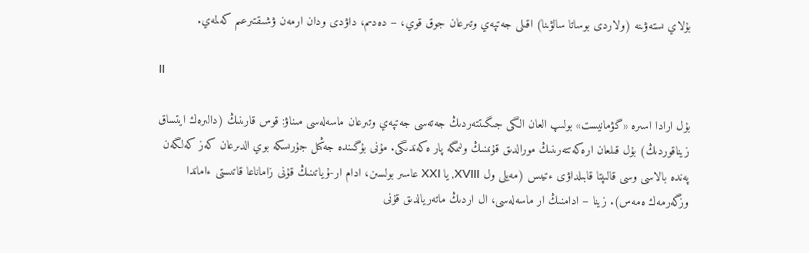بۇلاي ىستەۋىنە (ولاردى بوساتا سالۋىنا) اقىلى جەتپەي وتىرعان جوق قوي، – دەدىم، داۋدى ودان ارمەن ۋشىقتىرعىم كەلمەي.

II

بۇل ارادا اسىرە «گۋمانيست» بولىپ العان الگى جىگىتتەردىڭ جەتەسى جەتپەي وتىرعان ماسەلەسى مىناۋ: قوس قارىنىڭ (دالىرەك ايتساق زيناقوردىڭ) بۇل قىلعان ارەكەتتەرىنىڭ مورالدىق قۇنىنىڭ ولىمگە پار ەكەندىگى. مۇنى بۇگىندە جەڭىل جۇرىسكە بوي الدىرعان كەز كەلگەن پەندە بالاسى وسى قالىپتا قابىلداۋى ءتيىس (مەيلى ول XVIII, يا XXI عاسىر بولسىن، ادام ار-ۇياتىنىڭ قۇنى زاماناعا قاتىستى ءاماندا وزگەرمەك ەمەس). زينا – ادامنىڭ ار ماسەلەسى، ال اردىڭ ماتەريالدىق قۇنى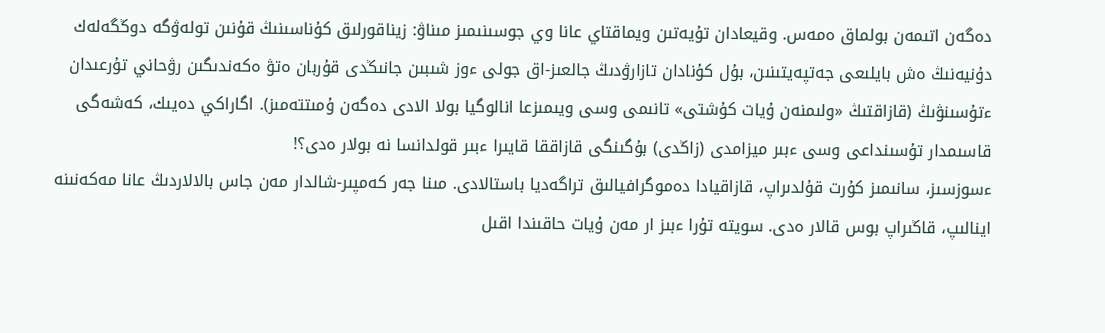دەگەن اتىمەن بولماق ەمەس. وقيعادان تۇيەتىن ويماقتاي عانا وي جوسىنىمىز مىناۋ: زيناقورلىق كۇناسىنىڭ قۇنىن تولەۋگە دوڭگەلەك دۇنيەنىڭ ەش بايلىعى جەتپەيتىنىن، بۇل كۇنادان تازارۋدىڭ جالعىز-اق جولى ءوز شىبىن جانىڭدى قۇربان ەتۋ ەكەندىگىن رۋحاني تۇرعىدان ءتۇسىنۋىڭ (قازاقتىڭ «ولىمنەن ۇيات كۇشتى» تانىمى وسى ويىمىزعا انالوگيا بولا الادى دەگەن ۇمىتتەمىز). اگاراكي دەيىك، كەشەگى قاسىمدار تۇسىنداعى وسى ءبىر ميزامدى (زاڭدى) بۇگىنگى قازاققا قايىرا ءبىر قولدانسا نە بولار ەدى؟!
ءسوزسىز، سانىمىز كۇرت قۇلدىراپ، قازاقيادا دەموگرافيالىق تراگەديا باستالادى. مىنا جەر كەمپىر-شالدار مەن جاس بالالاردىڭ عانا مەكەنىنە اينالىپ، قاڭىراپ بوس قالار ەدى. سويتە تۇرا ءبىز ار مەن ۇيات حاقىندا اقىل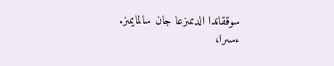سوققاندا الدىمىزعا جان سالمايمىز.
ءسىرا،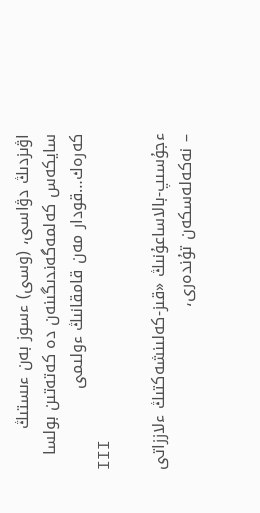اۋىزدىڭ دۋاسى، (وسى) ءسوز بەن ءىستىڭ سايكەس كەلمەگەندىگىنەن دە كەتەتىن بولسا كەرەك…قودار مەن قامقانىڭ ءولىمى
III

ءجۇسىپ-بالاساعۇنىڭ «قىز-كەلىنشەكتىڭ ءلاززاتى – نەكەلەسكەن تۇندەرى،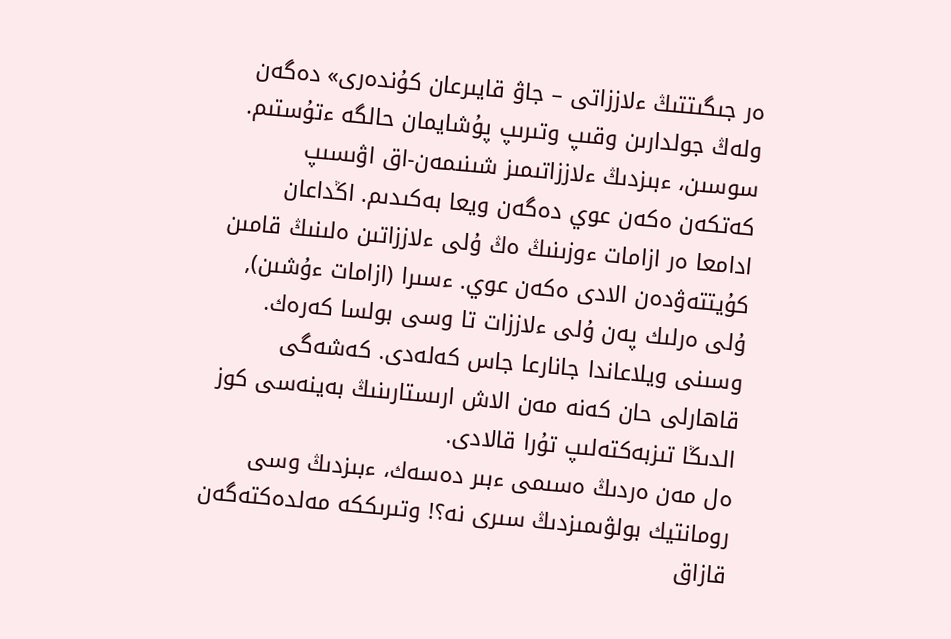ەر جىگىتتىڭ ءلاززاتى – جاۋ قايىرعان كۇندەرى» دەگەن ولەڭ جولدارىن وقىپ وتىرىپ پۇشايمان حالگە ءتۇستىم.
سوسىن، ءبىزدىڭ ءلاززاتىمىز شىنىمەن-اق اۋىسىپ كەتكەن ەكەن عوي دەگەن ويعا بەكىدىم. اڭداعان ادامعا ەر ازامات ءوزىنىڭ ەڭ ۇلى ءلاززاتىن ەلىنىڭ قامىن كۇيتتەۋدەن الادى ەكەن عوي. ءسىرا (ازامات ءۇشىن), ۇلى ەرلىك پەن ۇلى ءلاززات تا وسى بولسا كەرەك. وسىنى ويلاعاندا جانارعا جاس كەلەدى. كەشەگى قاھارلى حان كەنە مەن الاش ارىستارىنىڭ بەينەسى كوز الدىڭا تىزبەكتەلىپ تۇرا قالادى.
ەل مەن ەردىڭ ەسىمى ءبىر دەسەك، ءبىزدىڭ وسى رومانتيك بولۋىمىزدىڭ سىرى نە؟! وتىرىككە مەلدەكتەگەن قازاق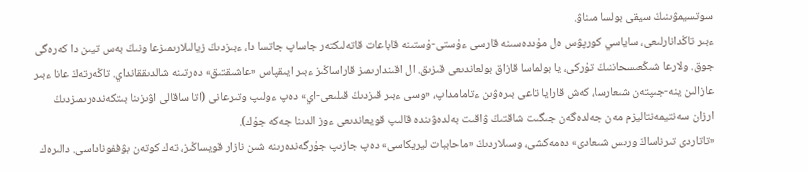سوتسيمۋىنىڭ سيقى بولسا مىناۋ.
ءبىر تاڭدانارلىعى، ساياسي كورپۋس ەل مۇددەسىنە قارسى ءۇستى-ۇستىنە قاباعات قاتەلىكتەر جاساپ جاتسا دا، ءبىزدىڭ زيالىلارىمىزعا ونىڭ بەس تيىن دا كەرەگى جوق. ولارعا شىڭعىسحاننىڭ تۇركى، يا بولماسا قازاق بولعاندىعى قىزىق. ال اقىندارىمىز قاراساڭىز ءبىر ايىقپاس «عاشىقتىق» دەرتىنە شالدىققانداي. تاڭەرتەڭ عانا ءبىر عازالىن ينە-جىپتەن شىعارسا، كەش قارايا تاعى بىرەۋىن ءتامامداپ، «وسى ءبىر قىزدىڭ قىلىعى-اي» دەپ ءولىپ وتىرعانى (اتا ساقالى اۋىزىنا بىتكەندەرىمىزدىڭ ارزان سەنتيمەنتاليزم مەن جەلدەگەن جىگىت شاقتىڭ ۋاقىت بەلدەۋىندە قالىپ قويعاندىعى ءوز الدىنا جەكە جۇك).
«تاتاردى تىرناساڭ ورىس شىعادى» دەمەكشى، وسىلاردىڭ «ماحاببات ليريكاسى» دەپ جازىپ جۇرگەندەرىنە شىن نازار قويساڭىز، تەك كوتەن بۋففوناداسى. دالىرەك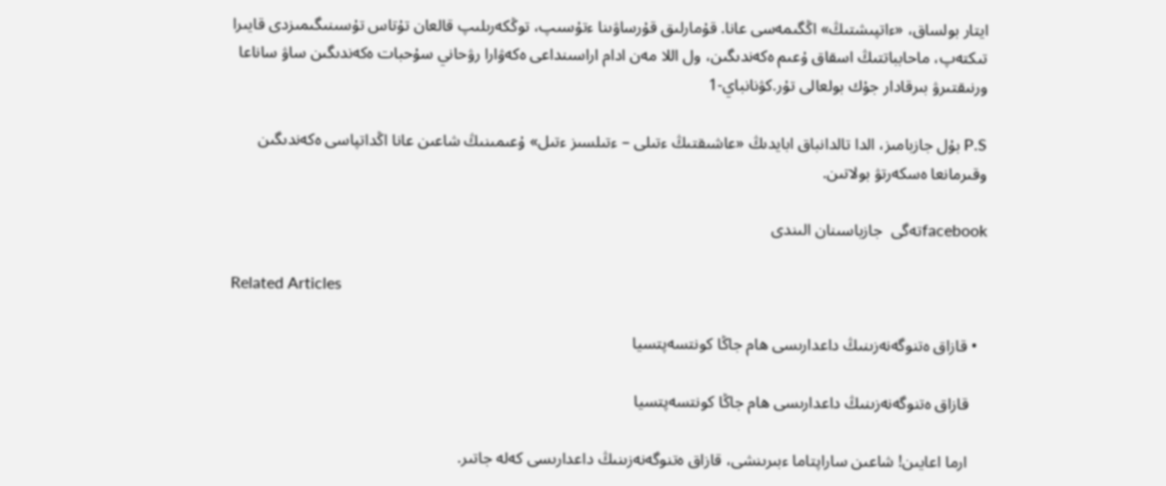ايتار بولساق، «ءاتپىشتىڭ» اڭگىمەسى عانا. قۇمارلىق قۇرساۋىنا ءتۇسىپ، توڭكەرىلىپ قالعان تۇتاس تۇسىنىگىمىزدى قايىرا تىكتەپ، ماحابباتتىڭ اسقاق ۇعىم ەكەندىگىن، ول اللا مەن ادام اراسىنداعى ەكەۋارا رۋحاني سۇحبات ەكەندىگىن ساۋ ساناعا ورنىقتىرۋ بىرقادار جۇك بولعالى تۇر.كۋنانباي-1

P.S بۇل جازبامىز، الدا تالدانباق ابايدىڭ «عاشىقتىڭ ءتىلى – ءتىلسىز ءتىل» ۇعىمىنىڭ شاعىن عانا اڭداتپاسى ەكەندىگىن وقىرمانعا ەسكەرتۋ بولاتىن.

facebookتەگى  جازباسىنان الىندى

Related Articles

  • قازاق ەتنوگەنەزىنىڭ داعدارىسى ھام جاڭا كونتسەپتسيا

    قازاق ەتنوگەنەزىنىڭ داعدارىسى ھام جاڭا كونتسەپتسيا

    ارما اعايىن! شاعىن ساراپتاما ءبىرىنشى، قازاق ەتنوگەنەزىنىڭ داعدارىسى كەلە جاتىر.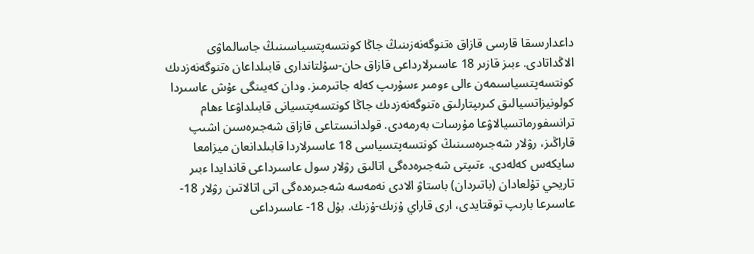داعدارىسقا قارسى قازاق ەتنوگەنەزىنىڭ جاڭا كونتسەپتسياسىنىڭ جاسالماۋى الاڭداتادى. ءبىز قازىر 18 عاسىرلارداعى قازاق حان-سۇلتاندارى قابىلداعان ەتنوگەنەزدىك كونتسەپتسياسىمەن ءالى ءومىر ءسۇرىپ كەلە جاتىرمىز. ودان كەيىنگى ءۇش عاسىردا كولونيزاتسيالىق كىرىپتارلىق ەتنوگەنەزدىك جاڭا كونتسەپتسيانى قابىلداۋعا ءھام ترانسفورماتسيالاۋعا مۇرسات بەرمەدى. قولدانىستاعى قازاق شەجىرەسىن اشىپ قاراڭىز، رۋلار شەجىرەسىنىڭ كونتسەپتسياسى 18 عاسىرلاردا قابىلدانعان ميزامعا سايكەس كەلەدى. ءتىپتى شەجىرەدەگى اتالىق رۋلار سول عاسىرداعى قاندايدا ءبىر تاريحي تۇلعادان (باتىردان) باستاۋ الادى نەمەسە شەجىرەدەگى اتى اتالاتىن رۋلار 18- عاسىرعا بارىپ توقتايدى، ارى قاراي ۇزىك-ۇزىك. بۇل 18- عاسىرداعى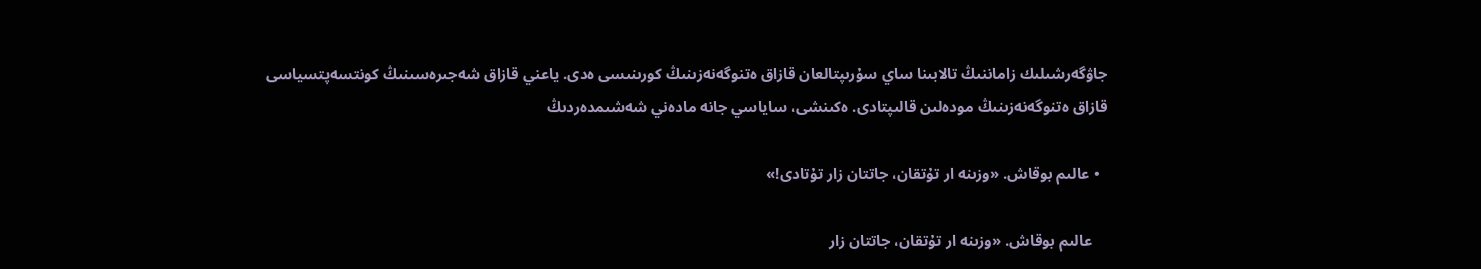جاۋگەرشىلىك زاماننىڭ تالابىنا ساي سۇرىپتالعان قازاق ەتنوگەنەزىنىڭ كورىنىسى ەدى. ياعني قازاق شەجىرەسىنىڭ كونتسەپتسياسى قازاق ەتنوگەنەزىنىڭ مودەلىن قالىپتادى. ەكىنشى، ساياسي جانە مادەني شەشىمدەردىڭ

  • عالىم بوقاش. «وزىنە ار تۇتقان، جاتتان زار تۇتادى!»

    عالىم بوقاش. «وزىنە ار تۇتقان، جاتتان زار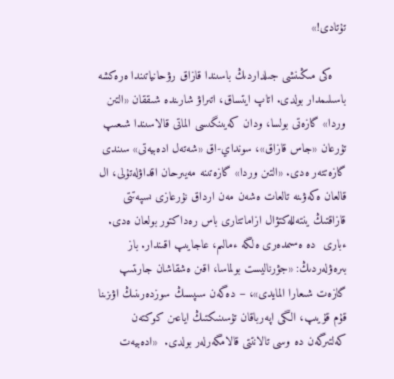تۇتادى!»

    ەكى مىڭىنشى جىلداردىڭ باسىندا قازاق رۋحانياتىندا ەرەكشە باسىلىمدار بولدى. اتاپ ايتساق، اتىراۋ شارىندە شىققان «التىن وردا» گازەتى بولسا، ودان كەيىنگىسى الماتى قالاسىندا شىعىپ تۇرعان «جاس قازاق»، سونداي-اق «شەتەل ادەبيەتى» سىندى گازەتتەر ەدى. «التىن وردا» گازەتىنە مەيىرحان اقداۋلەتۇلى، ال قالعان ەكەۋىنە تالعات ەشەن مەن ارداق نۇرعازى ىسپەتتى قازاقتىڭ ينتەللەكتۋال ازاماتتارى باس رەداكتور بولعان ەدى. ءبارى  دە ەسىمدەرى ەلگە ءمالىم، عاجايىپ اقىندار. باز بىرەۋلەردىڭ: «جۋرناليست بولماسا، اقىن ەشقاشان جارىتىپ گازەت شىعارا المايدى»، – دەگەن سىپسىڭ سوزدەرىنىڭ اۋىزىنا قۇم قۇيىپ، الگى اپەرباقان تۇسىنىكتىڭ اياعىن كوكتەن كەلتىرگەن دە وسى تالانتتى قالامگەرلەر بولدى.  «ادەبيەت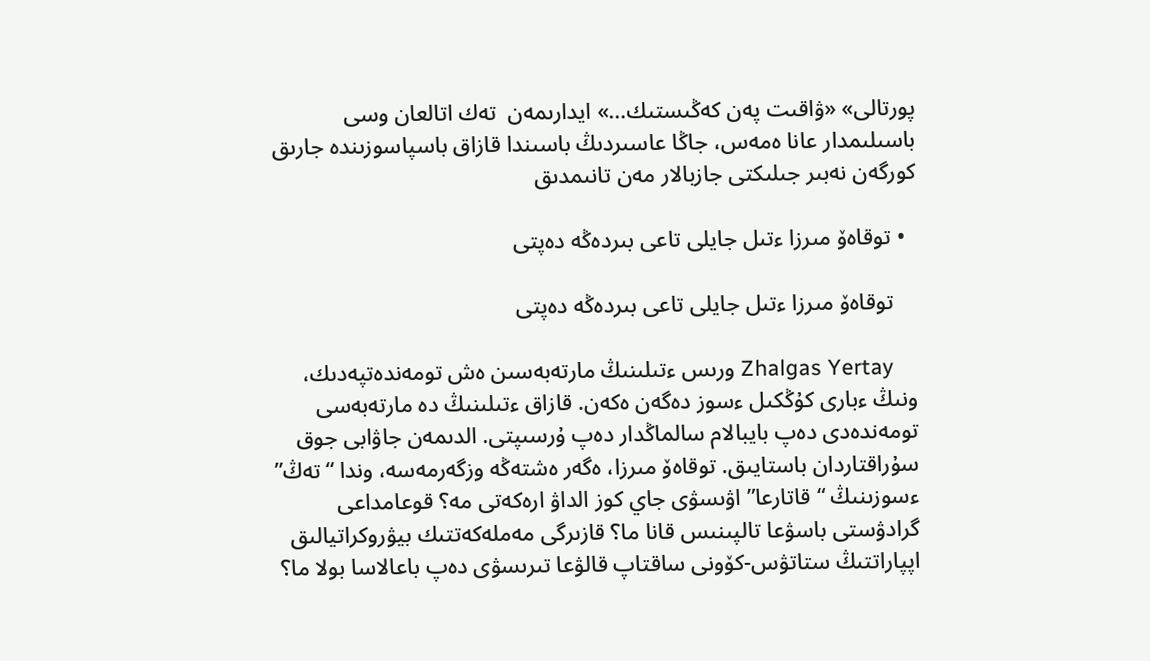پورتالى» «ۋاقىت پەن كەڭىستىك…» ايدارىمەن  تەك اتالعان وسى باسىلىمدار عانا ەمەس، جاڭا عاسىردىڭ باسىندا قازاق باسپاسوزىندە جارىق كورگەن نەبىر جىلىكتى جازبالار مەن تانىمدىق

  • توقاەۆ مىرزا ءتىل جايلى تاعى بىردەڭە دەپتى

    توقاەۆ مىرزا ءتىل جايلى تاعى بىردەڭە دەپتى

    Zhalgas Yertay ورىس ءتىلىنىڭ مارتەبەسىن ەش تومەندەتپەدىك، ونىڭ ءبارى كۇڭكىل ءسوز دەگەن ەكەن. قازاق ءتىلىنىڭ دە مارتەبەسى تومەندەدى دەپ بايبالام سالماڭدار دەپ ۇرسىپتى. الدىمەن جاۋابى جوق سۇراقتاردان باستايىق. توقاەۆ مىرزا، ەگەر ەشتەڭە وزگەرمەسە، وندا “تەڭ” ءسوزىنىڭ “قاتارعا” اۋىسۋى جاي كوز الداۋ ارەكەتى مە؟ قوعامداعى گرادۋستى باسۋعا تالپىنىس قانا ما؟ قازىرگى مەملەكەتتىك بيۋروكراتيالىق اپپاراتتىڭ ستاتۋس-كۆونى ساقتاپ قالۋعا تىرىسۋى دەپ باعالاسا بولا ما؟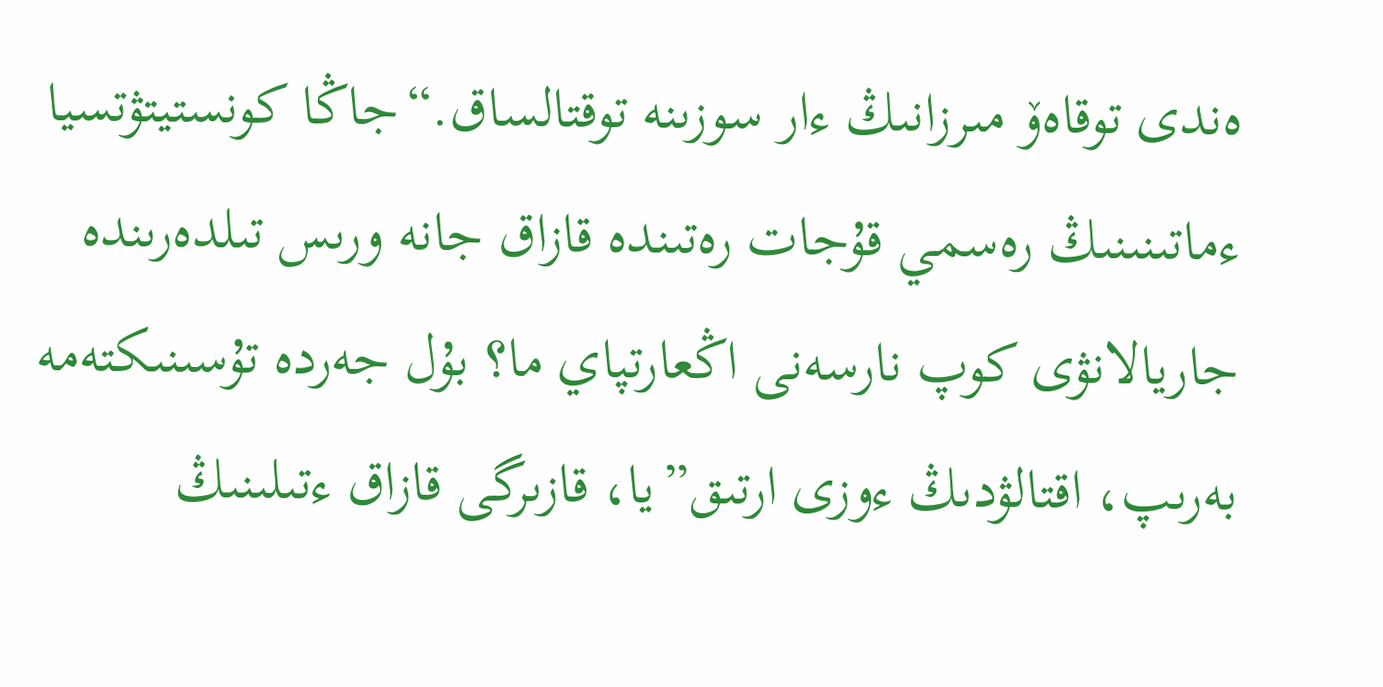ەندى توقاەۆ مىرزانىڭ ءار سوزىنە توقتالساق.“جاڭا كونستيتۋتسيا ءماتىنىنىڭ رەسمي قۇجات رەتىندە قازاق جانە ورىس تىلدەرىندە جاريالانۋى كوپ نارسەنى اڭعارتپاي ما؟ بۇل جەردە تۇسىنىكتەمە بەرىپ، اقتالۋدىڭ ءوزى ارتىق”يا، قازىرگى قازاق ءتىلىنىڭ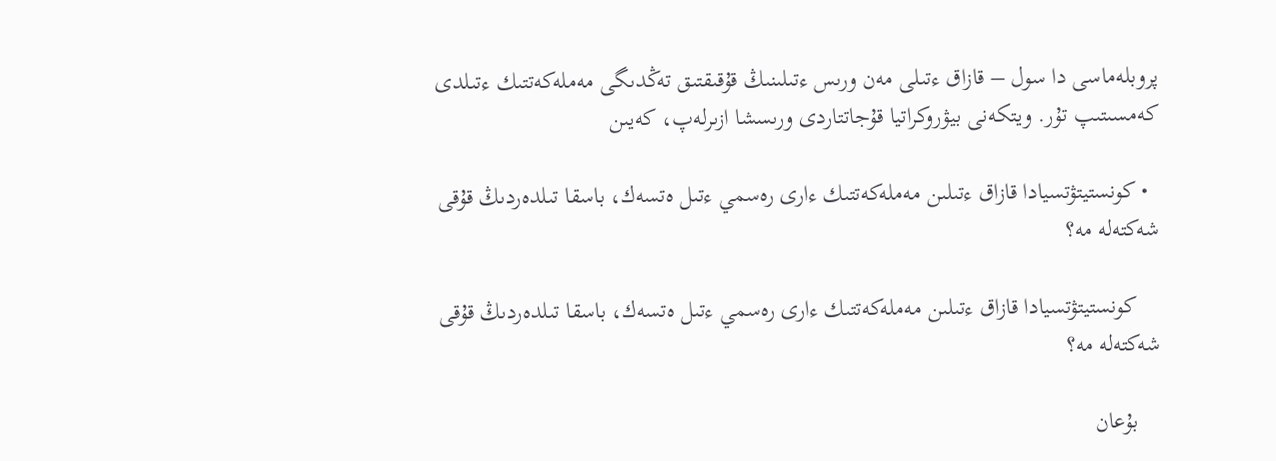پروبلەماسى دا سول – قازاق ءتىلى مەن ورىس ءتىلىنىڭ قۇقىقتىق تەڭدىگى مەملەكەتتىك ءتىلدى كەمسىتىپ تۇر. ويتكەنى بيۋروكراتيا قۇجاتتاردى ورىسشا ازىرلەپ، كەيىن

  • كونستيتۋتسيادا قازاق ءتىلىن مەملەكەتتىك ءارى رەسمي ءتىل ەتسەك، باسقا تىلدەردىڭ قۇقى شەكتەلە مە؟

    كونستيتۋتسيادا قازاق ءتىلىن مەملەكەتتىك ءارى رەسمي ءتىل ەتسەك، باسقا تىلدەردىڭ قۇقى شەكتەلە مە؟

    بۇعان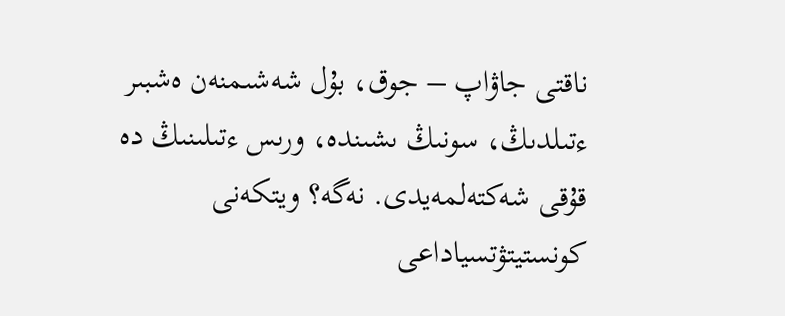ناقتى جاۋاپ – جوق، بۇل شەشىمنەن ەشبىر ءتىلدىڭ، سونىڭ ىشىندە، ورىس ءتىلىنىڭ دە قۇقى شەكتەلمەيدى. نەگە؟ ويتكەنى كونستيتۋتسياداعى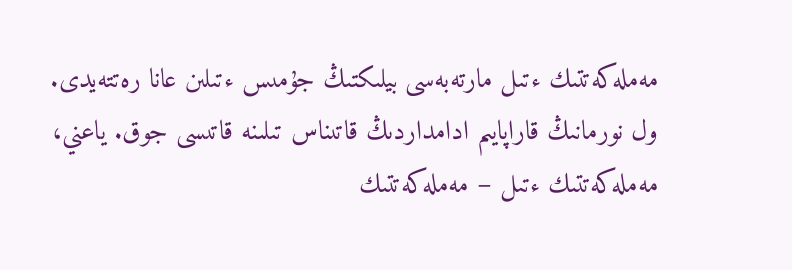مەملەكەتتىك ءتىل مارتەبەسى بيلىكتىڭ جۇمىس ءتىلىن عانا رەتتەيدى. ول نورمانىڭ قاراپايىم ادامداردىڭ قاتىناس تىلىنە قاتىسى جوق. ياعني، مەملەكەتتىك ءتىل – مەملەكەتتىك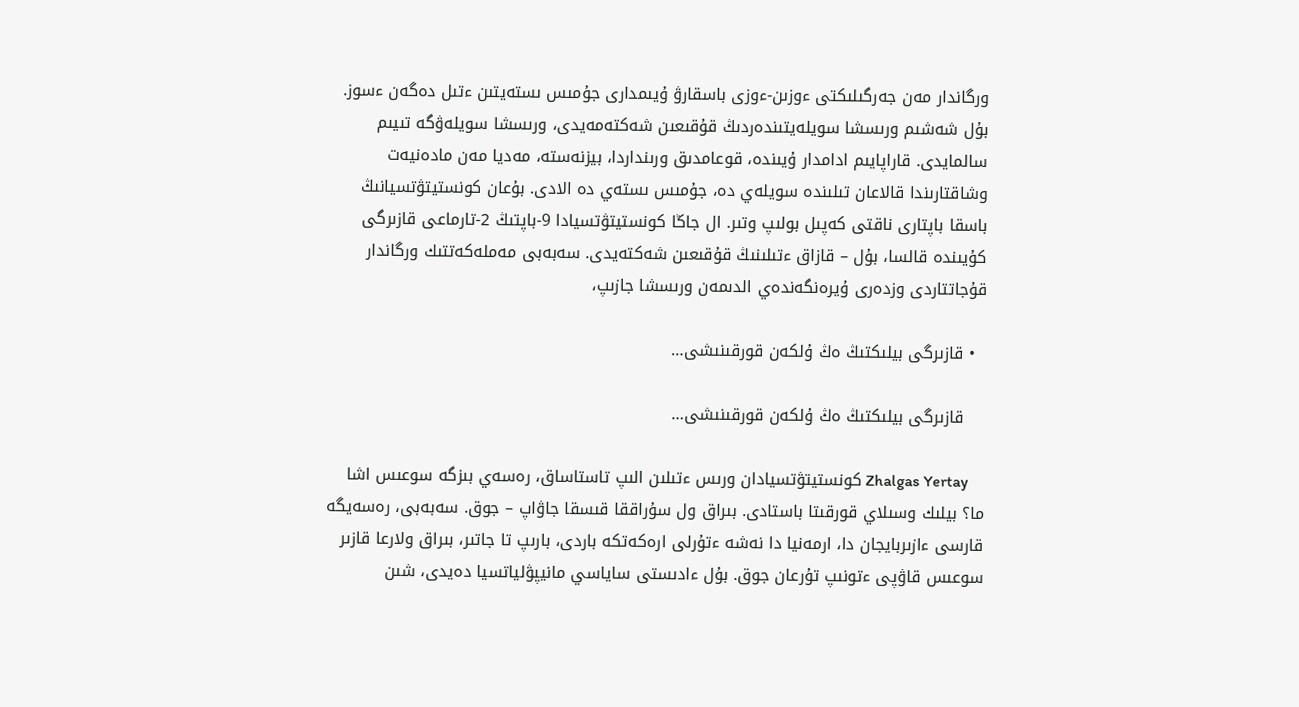ورگاندار مەن جەرگىلىكتى ءوزىن-ءوزى باسقارۋ ۇيىمدارى جۇمىس ىستەيتىن ءتىل دەگەن ءسوز. بۇل شەشىم ورىسشا سويلەيتىندەردىڭ قۇقىعىن شەكتەمەيدى، ورىسشا سويلەۋگە تىيىم سالمايدى. قاراپايىم ادامدار ۇيىندە، قوعامدىق ورىنداردا، بيزنەستە، مەديا مەن مادەنيەت وشاقتارىندا قالاعان تىلىندە سويلەي دە، جۇمىس ىستەي دە الادى. بۇعان كونستيتۋتسيانىڭ باسقا باپتارى ناقتى كەپىل بولىپ وتىر. ال جاڭا كونستيتۋتسيادا 9-باپتىڭ 2-تارماعى قازىرگى كۇيىندە قالسا، بۇل – قازاق ءتىلىنىڭ قۇقىعىن شەكتەيدى. سەبەبى مەملەكەتتىك ورگاندار قۇجاتتاردى وزدەرى ۇيرەنگەندەي الدىمەن ورىسشا جازىپ،

  • قازىرگى بيلىكتىڭ ەڭ ۇلكەن قورقىنىشى…

    قازىرگى بيلىكتىڭ ەڭ ۇلكەن قورقىنىشى…

    Zhalgas Yertay كونستيتۋتسيادان ورىس ءتىلىن الىپ تاستاساق، رەسەي بىزگە سوعىس اشا ما؟ بيلىك وسىلاي قورقىتا باستادى. بىراق ول سۇراققا قىسقا جاۋاپ – جوق. سەبەبى، رەسەيگە قارسى ءازىربايجان دا، ارمەنيا دا نەشە ءتۇرلى ارەكەتكە باردى، بارىپ تا جاتىر، بىراق ولارعا قازىر سوعىس قاۋپى ءتونىپ تۇرعان جوق. بۇل ءادىستى ساياسي مانيپۋلياتسيا دەيدى، شىن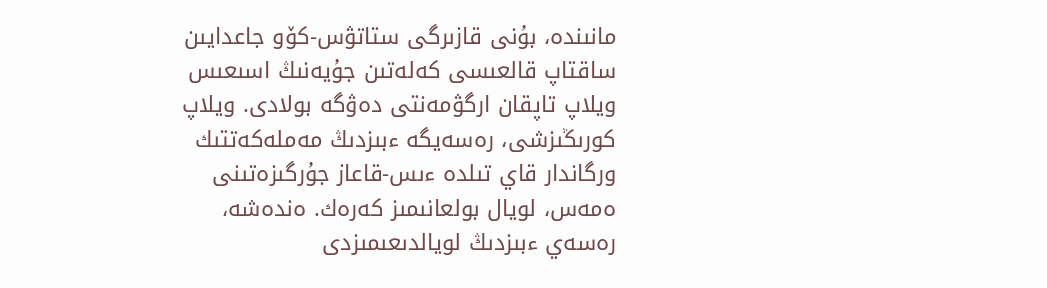مانىندە، بۇنى قازىرگى ستاتۋس-كۆو جاعدايىن ساقتاپ قالعىسى كەلەتىن جۇيەنىڭ اسىعىس ويلاپ تاپقان ارگۋمەنتى دەۋگە بولادى. ويلاپ كورىڭىزشى، رەسەيگە ءبىزدىڭ مەملەكەتتىك ورگاندار قاي تىلدە ءىس-قاعاز جۇرگىزەتىنى ەمەس، لويال بولعانىمىز كەرەك. ەندەشە، رەسەي ءبىزدىڭ لويالدىعىمىزدى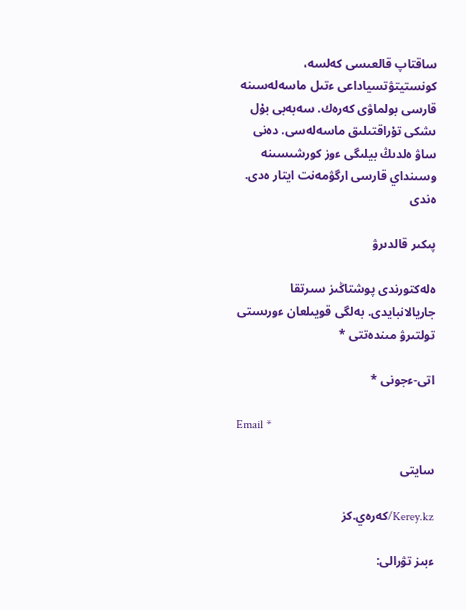ساقتاپ قالعىسى كەلسە، كونستيتۋتسياداعى ءتىل ماسەلەسىنە قارسى بولماۋى كەرەك. سەبەبى بۇل ىشكى تۇراقتىلىق ماسەلەسى. دەنى ساۋ ەلدىڭ بيلىگى ءوز كورشىسىنە وسىنداي قارسى ارگۋمەنت ايتار ەدى. ەندى

پىكىر قالدىرۋ

ەلەكتورندى پوشتاڭىز سىرتقا جاريالانبايدى. بەلگى قويىلعان ءورىستى تولتىرۋ مىندەتتى *

اتى-ءجونى *

Email *

سايتى

Kerey.kz/كەرەي.كز

ءبىز تۋرالى: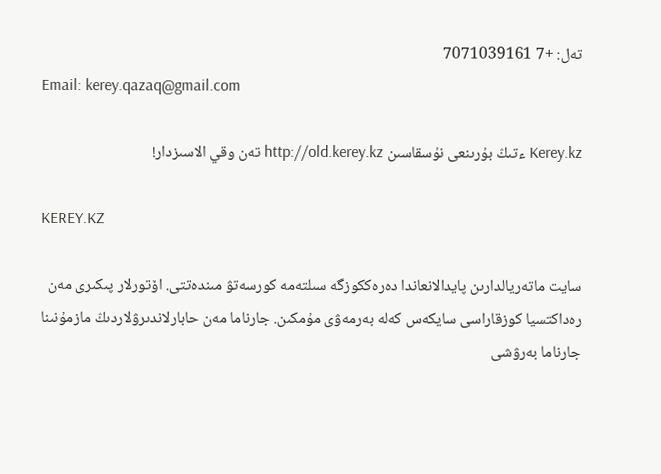تەل: +7 7071039161
Email: kerey.qazaq@gmail.com

Kerey.kz ءتىڭ بۇرىنعى نۇسقاسىن http://old.kerey.kz تەن وقي الاسىزدار!

KEREY.KZ

سايت ماتەريالدارىن پايدالانعاندا دەرەككوزگە سىلتەمە كورسەتۋ مىندەتتى. اۆتورلار پىكىرى مەن رەداكتسيا كوزقاراسى سايكەس كەلە بەرمەۋى مۇمكىن. جارناما مەن حابارلاندىرۋلاردىڭ مازمۇنىنا جارناما بەرۋشى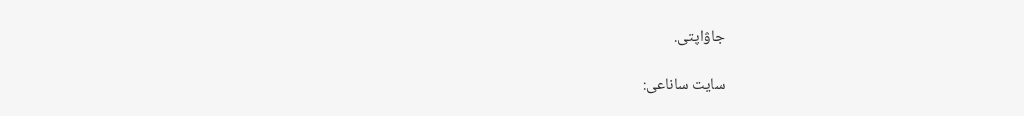جاۋاپتى.

سايت ساناعى: